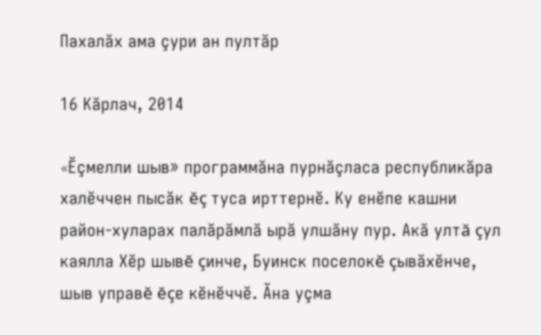Пахалăх ама çури ан пултăр

16 Кăрлач, 2014

«Ĕçмелли шыв» программăна пурнăçласа республикăра халĕччен пысăк ĕç туса ирттернĕ. Ку енĕпе кашни район-хуларах палăрăмлă ырă улшăну пур. Акă ултă çул каялла Хĕр шывĕ çинче, Буинск поселокĕ çывăхĕнче, шыв управĕ ĕçе кĕнĕччĕ. Ăна уçма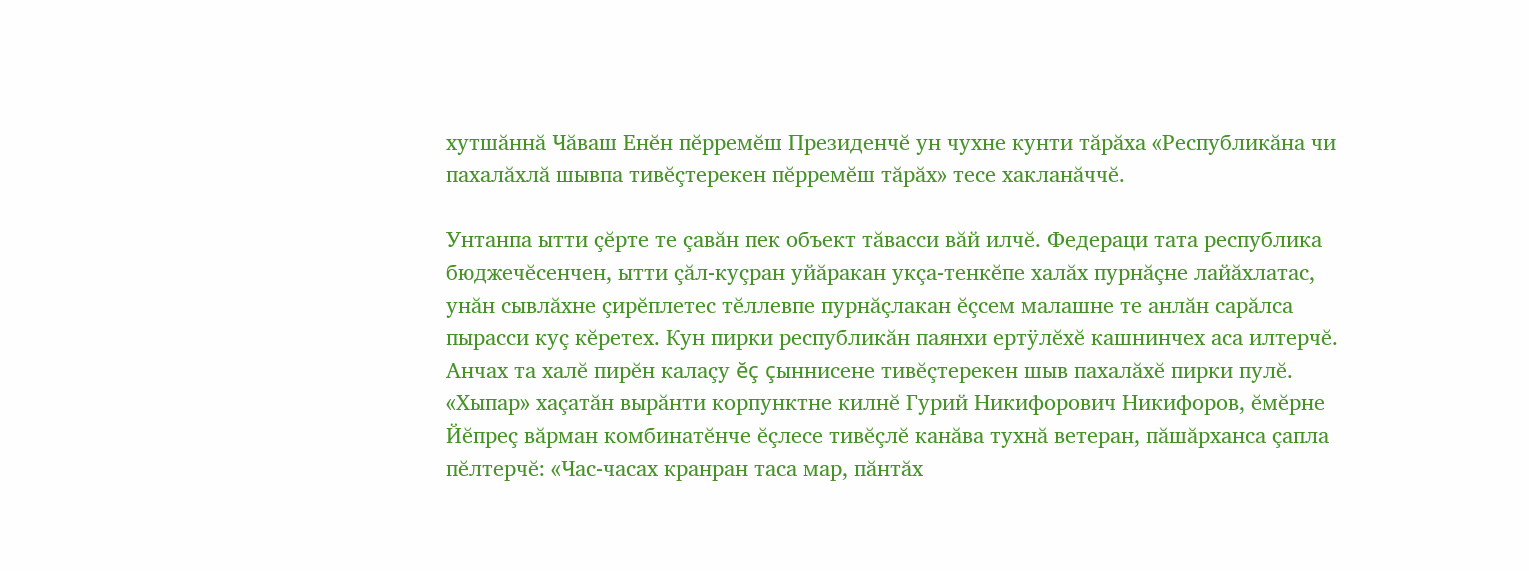хутшăннă Чăваш Енĕн пĕрремĕш Президенчĕ ун чухне кунти тăрăха «Республикăна чи пахалăхлă шывпа тивĕçтерекен пĕрремĕш тăрăх» тесе хакланăччĕ.

Унтанпа ытти çĕрте те çавăн пек объект тăвасси вăй илчĕ. Федераци тата республика бюджечĕсенчен, ытти çăл-куçран уйăракан укçа-тенкĕпе халăх пурнăçне лайăхлатас, унăн сывлăхне çирĕплетес тĕллевпе пурнăçлакан ĕçсем малашне те анлăн сарăлса пырасси куç кĕретех. Кун пирки республикăн паянхи ертÿлĕхĕ кашнинчех аса илтерчĕ. Анчах та халĕ пирĕн калаçу ĕç çыннисене тивĕçтерекен шыв пахалăхĕ пирки пулĕ. «Хыпар» хаçатăн вырăнти корпунктне килнĕ Гурий Никифорович Никифоров, ĕмĕрне Йĕпреç вăрман комбинатĕнче ĕçлесе тивĕçлĕ канăва тухнă ветеран, пăшăрханса çапла пĕлтерчĕ: «Час-часах кранран таса мар, пăнтăх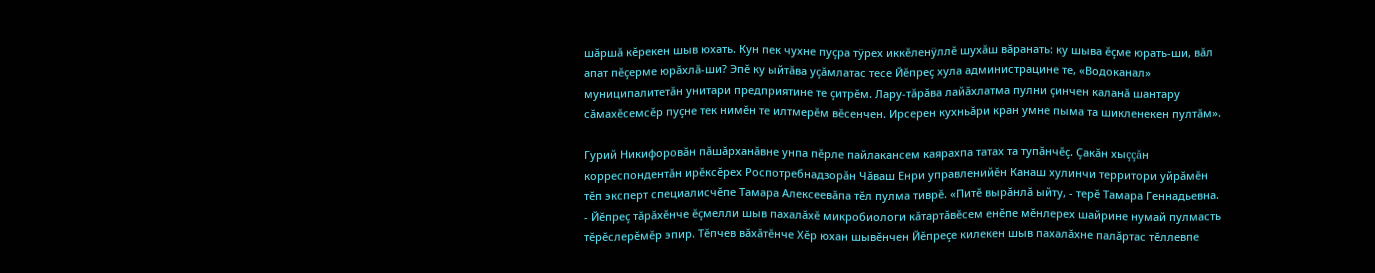шăршă кĕрекен шыв юхать. Кун пек чухне пуçра тÿрех иккĕленÿллĕ шухăш вăранать: ку шыва ĕçме юрать-ши, вăл апат пĕçерме юрăхлă-ши? Эпĕ ку ыйтăва уçăмлатас тесе Йĕпреç хула администрацине те, «Водоканал» муниципалитетăн унитари предприятине те çитрĕм. Лару-тăрăва лайăхлатма пулни çинчен каланă шантару сăмахĕсемсĕр пуçне тек нимĕн те илтмерĕм вĕсенчен. Ирсерен кухньăри кран умне пыма та шикленекен пултăм».

Гурий Никифоровăн пăшăрханăвне унпа пĕрле пайлакансем каярахпа татах та тупăнчĕç. Çакăн хыççăн корреспондентăн ирĕксĕрех Роспотребнадзорăн Чăваш Енри управленийĕн Канаш хулинчи территори уйрăмĕн тĕп эксперт специалисчĕпе Тамара Алексеевăпа тĕл пулма тиврĕ. «Питĕ вырăнлă ыйту, - терĕ Тамара Геннадьевна. - Йĕпреç тăрăхĕнче ĕçмелли шыв пахалăхĕ микробиологи кăтартăвĕсем енĕпе мĕнлерех шайрине нумай пулмасть тĕрĕслерĕмĕр эпир. Тĕпчев вăхăтĕнче Хĕр юхан шывĕнчен Йĕпреçе килекен шыв пахалăхне палăртас тĕллевпе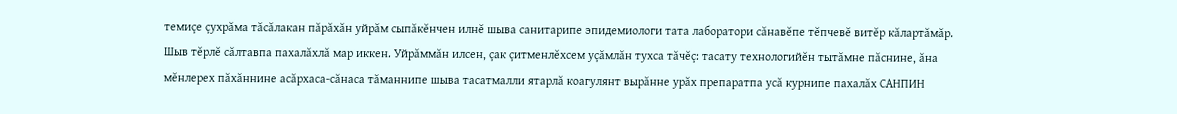темиçе çухрăма тăсăлакан пăрăхăн уйрăм сыпăкĕнчен илнĕ шыва санитарипе эпидемиологи тата лаборатори сăнавĕпе тĕпчевĕ витĕр кăлартăмăр. Шыв тĕрлĕ сăлтавпа пахалăхлă мар иккен. Уйрăммăн илсен, çак çитменлĕхсем уçăмлăн тухса тăчĕç: тасату технологийĕн тытăмне пăснине, ăна мĕнлерех пăхăннине асăрхаса-сăнаса тăманнипе шыва тасатмалли ятарлă коагулянт вырăнне урăх препаратпа усă курнипе пахалăх САНПИН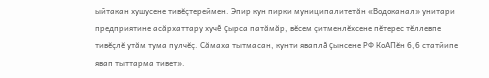ыйтакан хушусене тивĕçтереймен. Эпир кун пирки муниципалитетăн «Водоканал» унитари предприятине асăрхаттару хучĕ çырса патăмăр, вĕсем çитменлĕхсене пĕтерес тĕллевпе тивĕçлĕ утăм тума пулчĕç. Сăмаха тытмасан, кунти яваплă çынсене РФ КоАПĕн 6,6 статйипе явап тыттарма тивет».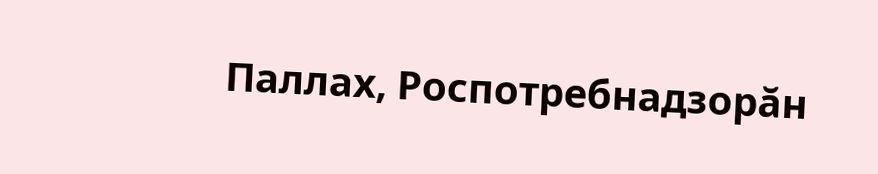Паллах, Роспотребнадзорăн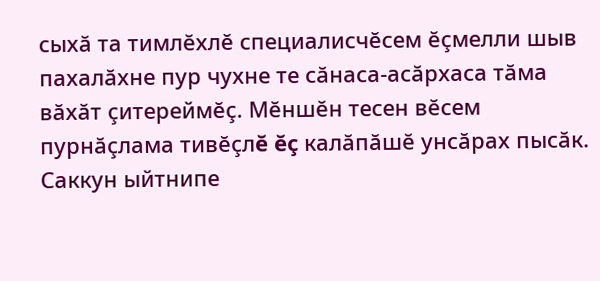сыхă та тимлĕхлĕ специалисчĕсем ĕçмелли шыв пахалăхне пур чухне те сăнаса-асăрхаса тăма вăхăт çитереймĕç. Мĕншĕн тесен вĕсем пурнăçлама тивĕçлĕ ĕç калăпăшĕ унсăрах пысăк. Саккун ыйтнипе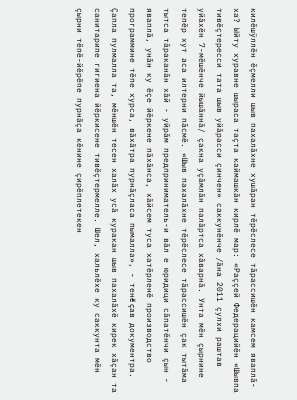килĕшÿллĕн ĕçмелли шыв пахалăхне хушăран тĕрĕслесе тăрассишĕн камсем яваплă-ха? Ыйту хуравне шыраса таçта каймашкăн кирлĕ мар: «Раççей Федерацийĕн «Шывпа тивĕçтересси тата шыв уйăрасси çинчен» саккунĕнче /ăна 2011 çулхи раштав уйăхĕн 7-мĕшĕнче йышăннă/ çакна уçăмлăн палăртса хăварнă. Унта мĕн çырнине тепĕр хут аса илтерни пăсмĕ. «Шыв пахалăхне тĕрĕслесе тăрассишĕн çак тытăма тытса тăраканăн хăй - уйрăм предприниматель-и вăл е юридици сăпатĕнчи çын - яваплă, унăн ку ĕçе йĕркене пăхăнса, хăйсем туса хатĕрленĕ производство программине тĕпе хурса, вăхăтра пурнăçласа пымалла», - тенĕ çав документра. Çапла пулмалла та, мĕншĕн тесен халăх усă куракан шыв пахалăхĕ кирек хăçан та санитарипе гигиена йĕркисене тивĕçтермелле. Шел, хальлĕхе ку саккунта мĕн çырни тĕпĕ-йĕрĕпе пурнăçа кĕнине çирĕплетекен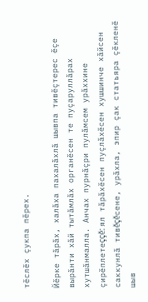тĕслĕх çукпа пĕрех.

Йĕрке тăрăх, халăха пахалăхлă шывпа тивĕçтерес ĕçе вырăнти хăй тытăмлăх органĕсен те пуçаруллăрах хутшăнмалла. Анчах пурнăçри пулăмсем урăххине çирĕплетеççĕ: ял тăрăхĕсен пуçлăхĕсен хушшинче хăйсен саккунлă тивĕçĕсене, урăхла, эпир çак статьяра çĕкленĕ шыв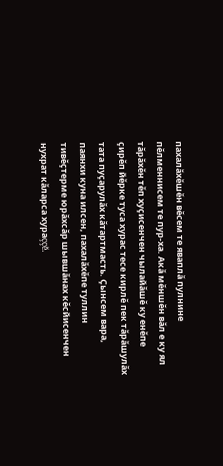пахалăхĕшĕн вĕсем те яваплă пулнине пĕлменнисем те пур-ха. Акă мĕншĕн вăл е ку ял тăрăхĕн тĕп хуçисенчен чылайăшĕ ку енĕпе çирĕп йĕрке туса хурас тесе кирлĕ пек тăрăшулăх тата пуçарулăх кăтартмасть. Çынсем вара, паянхи куна илсен, пахалăхĕпе туллин тивĕçтерме юрăхсăр шывшăнах кĕсйисенчен нухрат кăларса хураççĕ.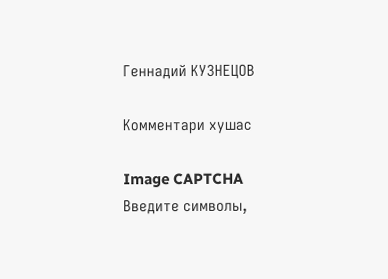Геннадий КУЗНЕЦОВ

Комментари хушас

Image CAPTCHA
Введите символы,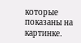которые показаны на картинке.